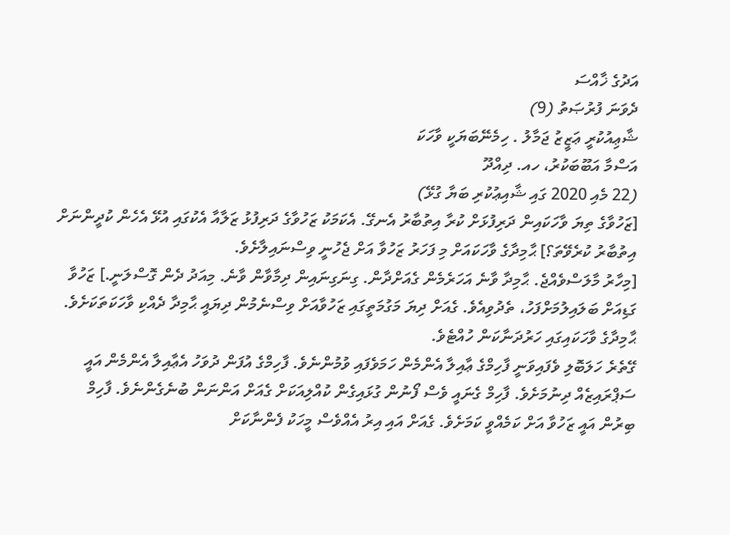އަދުގެ ޚާއްސަ
ދެވަނަ ފުރުޞަތު (9)
ޝާޢިއުކުރީ ޢަޒީޒު ޖަމާލު . ހިމެނޭބަޔަކީ ވާހަކަ
އަސްމާ އަބޫބަކުރު، ހއ. ދިއްދޫ
(22 މެއި 2020 ގައި ޝާއިޢުކުރި ބަޔާ ގުޅޭ)
[ޒަހުވާގެ ތިޔަ ވާހަކައިން ދަރިފުޅަށް ކުރާ އިތުބާރު އެނގޭ. އެކަމަކު ޒަހުވާގެ ދަރިފުޅު ޒަލާއާ އެކުގައި އުޅޭ އެހެން ކުދީންނަށް އިތުބާރު ކުރެވޭތަ؟] ޙާމިދާގެ ވާހަކައަށް މި ފަހަރު ޒަހުވާ އަށް ޖެހުނީ ވިސްނައިލާށެވެ.
[މިހާރު މާލަސްވެއްޖެ. ޙާމިދާ ވާނެ އަހަރެމެން ގެއަށްދާން. ގިނަގިނައިން ދިމާވާން ވާނެ. މިއަދު ދެން ގޮސްލަނީ.] ޒަހުވާ ގަޑިއަށް ބަލައިލުމަށްފަހު، ތެދުވިއެވެ. ގެއަށް ދިޔަ މަގުމަތީގައި ޒަހުވާއަށް ވިސްނެމުން ދިޔައީ ޙާމިދާ ދެއްކި ވާހަކަތަކަށެވެ. ޙާމިދާގެ ވާހަކައިގައި ހަރުދަނާކަން ހުއްޓެވެ.
ގޭތެރެ ހަލަބޮލި ވެފައިވަނީ ފާހިމްގެ ޢާއިލާ އެންމެން ހަމަވެފައި ވުމުންނެވެ. ފާހިމްގެ އުފަން ދުވަހު އެޢާއިލާ އެންމެން އައީ ސަޕްރައިޒެއް ދިނުމަށެވެ. ފާހިމް ގެނައީ ވެސް ފޯނުން ގުޅައިގެން ކުއްލިއަކަށް ގެއަށް އަންނަން ބުނެގެންނެވެ. ފާހިމް ބިރުން އައީ ޒަހުވާ އަށް ކަމެއްވީ ކަމަށެވެ. ގެއަށް އައި އިރު އެއްވެސް މީހަކު ފެންނާކަށް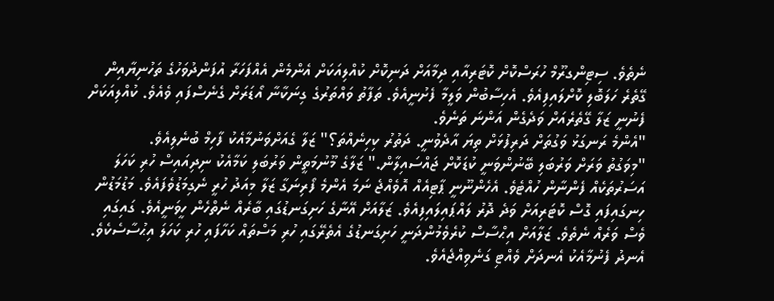ނެތެވެ. ސިޓިންގރޫމް ހުރަސްކޮށް ކޮޓަރިއާއި ދިމާއަށް ދަނިކޮށް ކުއްލިއަކަށް އެންމެން އެއްފަހަރާ އުފަންދުވަހުގެ ތަހުނިޔާއިން ގޭތެރެ ހަލަބޮލި ކޮށްލައިފިއެވެ. އެހިސާބުން ވަލީމާ ފެށުނީއެވެ. ތަފާތު ވައްތަރުގެ ގިނަކާނާ އޯޑަރަށް ގެނެސްފައި ވެއެވެ. ކުއްލިއަކަށް ފެނުނީ ޒަލާ ގޭތެރެއަށް ވަދެގެން އަންނަ ތަނެވެ.
"އެންމެ ރަނގަޅު ވަގުތަށް ދަރިފުޅަށް ތިޔަ އާދެވުނީ. ދަތުރު ކިހިނެއްތަ؟" ޒަލާ ގެއަށްވަނުމާއެކު ފާހިމް ބުނެލިއެވެ.
"މިވަގުތު ވަރަށް ވަރުބަލި ބޭނުންވަނީ ކުޑަކޮށް ޖައްސައިލާން." ޒަލާގެ މޫނުމަތީން ވަރުބަލި ކަމާއެކު ނިދިއައިސް ހުރި ކަހަލަ އަސަރުތަކެއް ފެންނާން ހުއްޓެވެ. އެހެންނޫނީ ޕާޓިއެއް އޮވެއްޖެ ނަމަ އެންމެ ފޯރިނަގާ ޒަލާ މިއަދު ހުރީ ނެގިމަޑުވެފައެވެ. މަޑުމަޑުން ހިނގައިފައި ގޮސް ކޮޓަރިއަށް ވަދެ ދޮރު ލައްޕައިލައިފިއެވެ. ޒަލާއަށް އޭނާގެ ހަށިގަނޑުގައި ބާރެއް ނެތްހެން ހީވަނީއެވެ. ގައިގައި ވެސް ވަރެއް ނެތެވެ. ޒަލާއަށް އިޙްސާސް ކުރެވެމުންދަނީ ހަށިގަނޑުގެ އެތެރޭގައި ހުރި މަސްތައް ކަހާފައި ހުރި ކަހަލަ އިޙުސާސެކެވެ. އެނދު ފެނުމާއެކު އެނދަށް ވެއްޓި ގަނެވިއްޖެއެވެ.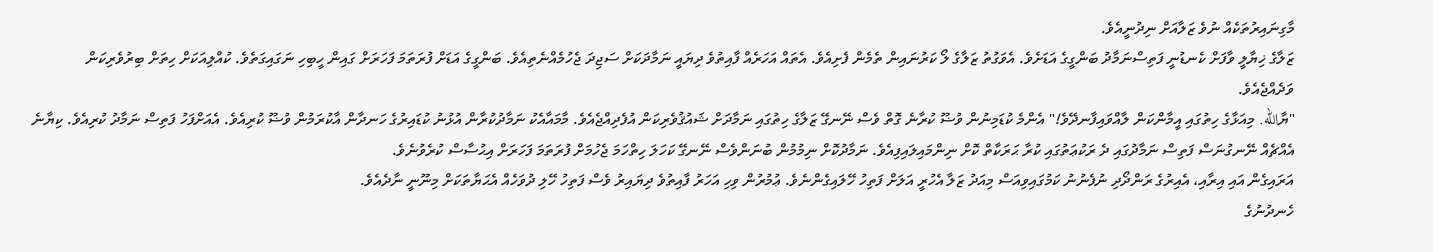މާގިނައިރުތަކެއް ނުވެ ޒަލާއަށް ނިދުނީއެވެ.
ޒަލާގެ ޚިޔާލީ ވާފަށް ކެނޑުނީ ފަތިސްނަމާދު ބަންގީގެ އަޑަށެވެ. އެވަގުތު ޒަލާގެ ލޯ ކަރުނައިން ތެމެން ފެށިއެވެ. އެތައް އަހަރެއް ފާއިތުވެ ދިޔައީ ނަމާދަކަށް ސަޖިދަ ޖެހުމެއްނެތިއެވެ. ބަންގީގެ އަޑަށް ފުރަތަމަ ފަހަރަށް ގައިން ހީބިހި ނަގައިގަތެވެ. ކުއްލިއަކަށް ހިތަށް ބިރުވެރިކަން ވަދެއްޖެއެވެ.
"ޔާالله. މިއަޅާގެ ހިތުގައި އީމާންކަން ލާއްވައިފާނދޭވެ!" އެންމެ ކުޑަމިނުން ވުޟޫ ކުރާނެ ގޮތް ވެސް ނޭނގޭ ޒަލާގެ ހިތުގައި ނަމާދަށް ޝައުޤުވެރިކަން އުފެދިއްޖެއެވެ. މާމައާއެކު ނަމާދުކުރާން އުޅުނު ކުޑައިރުގެ ހަނދާން އާކުރަމުން ވުޟޫ ކުރިއެވެ. އެއަށްފަހު ފަތިސް ނަމާދު ކުރިއެވެ. ކިޔާނެ އެއްޗެއް ނޭނގުނަސް ފަތިސް ނަމާދުގައި ދެ ރަކުޢަތުގައި ކުރާ ޙަރަކާތް ކޮށް ނިންމައިލައިފިއެވެ. ނަމާދުކޮށް ނިމުމުން ބުނަންވެސް ނޭނގޭ ކަހަލަ ހިތްހަމަ ޖެހުމަށް ފުރަތަމަ ފަހަރަށް އިޙުސާސް ކުރެވުނެވެ.
އަރައިގެން އައި އިރާއި، އެއިރުގެ ރަންދޯދި ނުފެނުނު ކަމުގައިވިއަސް މިއަދު ޒަލާ އެހުރީ އަލަށް ފަތިހު ހޭލައިގެންނެވެ. ޢުމުރުން ވިހި އަހަރު ފާއިތުވެ ދިޔައިރު ވެސް ފަތިހު ހޭލި ދުވަހެއް އެޙަޔާތަކަށް މިނޫނީ ނާދެއެވެ.
ހެނދުނުގެ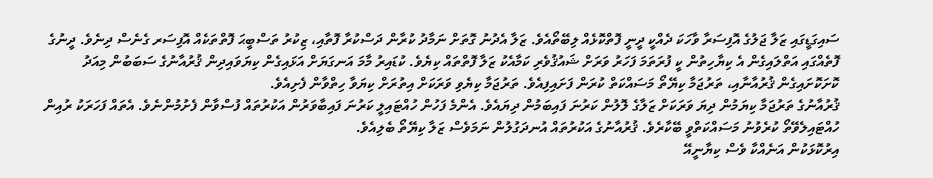ސައިގަޑީގައި ޒަލާ ޖަލުގެ އޮފިސަރާ ވާހަކަ ދެއްކީ ދީނީ ފޮތްކޮޅެއް ލިބޭތޯއެވެ. ޒަލާ އެދުނު ގޮތަށް ނަމާދު ކުރާން ދަސްކުރާ ފޮތާއި، ޒިކުރު ތަސްބީޙަ ފޮތްތަކެއް އޮފިސަރ ގެނެސް ދިނެވެ. ދީނުގެ ފޮތެއްގައި އަތްލައިގެން އެ ކިޔާހިތުން ކީ ފުރަތަމަ ފަހަރު ވަރަށް ޝައުޤުވެރި ކަމާއެކު ޒަލާ ފޮތްތައް ކިޔެވެ. ކުޑައިރު މާމަ އަނގަޔަށް އަޅައިގެން ކިޔަވައިދިން ޤުރުއާނުގެ ސަބަބުން މިއަދު ކޮށަކޮށައިގެން ޤުރުއާނާއި، ތަރުޖަމާ ކިޔޭތޯ މަސައްކަތް ކުރަން ފަށައިފިއެވެ. ތަރުޖަމާ ކިޔެވި ވަރަކަށް އިތުރަށް ކިޔަވާ ހިތްވާން ފެށިއެވެ.
ޤުރުއާނުގެ ތަރުޖަމާ ކިޔަމުން ދިޔަ ވަރަކަށް ޒަލާގެ ލޮލުން ކަރުނަ ފައިބަމުން ދިޔައެވެ. އެންމެ ފަހުން ހުއްޓައިލީ ކަރުނަ ފައިބާވަރުން އަކުރުތައް ފުސްވާން ފެށުމުންނެވެ. އެތައް ފަހަރަކު ރުއިން ހުއްޓައިލެވޭތޯ ކުރެވުނު މަސައްކަތްވީ ބޭކާރެވެ. ޤުރުއާނުގެ އަކުރުތައް އުނދަގުލުން ނަމަވެސް ޒަލާ ކިޔޭތޯ ބެލިއެވެ.
އިރުކޮޅަކުން އަނެއްކާ ވެސް ކިޔާނީއޭ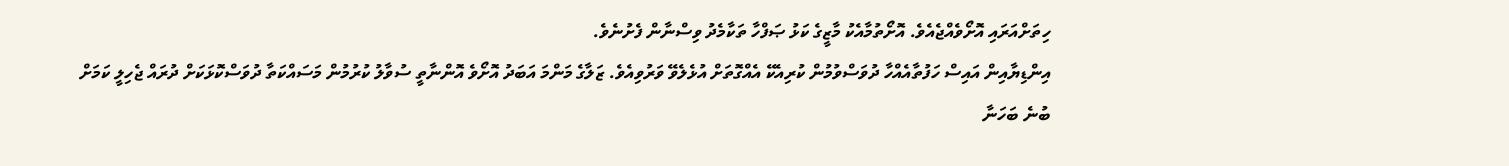ހިތަށްއަރައި އޮށޯވެއްޖެއެވެ. އޮށޯތުމާއެކު މާޒީގެ ކަޅު ޞަފްހާ ތަކާމެދު ވިސްނާން ފެށުނެވެ.
އިންޑިޔާއިން އައިސް ހަފުތާއެއްހާ ދުވަސްވުމުން ކުރިއެކޭ އެއްގޮތަށް އުޅެލެވޭ ވަރުވިއެވެ. ޒަލާގެ މަންމަ އަބަދު އޮށޯވެ އޮންނާތީ ސުވާލު ކުރުމުން މަސައްކަތާ ދުވަސްކޮޅަކަށް ދުރައް ޖެހިލީ ކަމަށް ބުނެ ބަހަނާ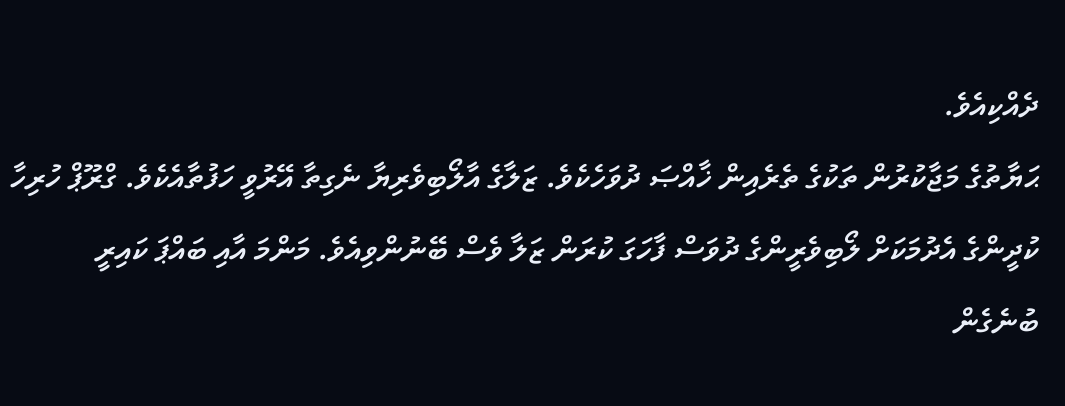ދެއްކިއެވެ.
ޙަޔާތުގެ މަޖާކުރުން ތަކުގެ ތެރެއިން ޚާއްޞަ ދުވަހެކެވެ. ޒަލާގެ އާލޯބިވެރިޔާ ނެގިތާ އޭރުވީ ހަފުތާއެކެވެ. ގްރޫޕް ހުރިހާ ކުދީންގެ އެދުމަކަށް ލޯބިވެރީންގެ ދުވަސް ފާހަގަ ކުރަން ޒަލާ ވެސް ބޭނުންވިއެވެ. މަންމަ އާއި ބައްޕަ ކައިރީ ބުނެގެން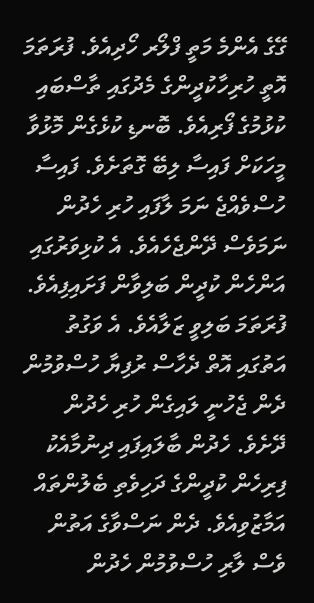ގޭގެ އެންމެ މަތީ ފްލޯރ ހޯދިއެވެ. ފުރަތަމަ އޮތީ ހުރިހާކުދީންގެ މެދުގައި ތާސްބައި ކުޅުމުގެ ފޯރިއެވެ. ބޮނޑި ކުޅެގެން މޮޅުވާ މީހަކަށް ފައިސާ ލިބޭ ގޮތަށެވެ. ފައިސާ ހުސްވެއްޖެ ނަމަ ލާފައި ހުރި ހެދުން ނަމަވެސް ދޭންޖެހެއެވެ. އެ ކުޅިވަރުގައި އަންހެން ކުދީން ބަލިވާން ފަށައިފިއެވެ. ފުރަތަމަ ބަލިވީ ޒަލާއެވެ. އެ ވަގުތު އަތުގައި އޮތް ދެހާސް ރުފިޔާ ހުސްވުމުން ދެން ޖެހުނީ ލައިގެން ހުރި ހެދުން ދޭށެވެ. ހެދުން ބާލައިފައި ދިނުމާއެކު ފިރިހެން ކުދީންގެ ދަހިވެތި ބެލުންތައް އަމާޒުވިއެވެ. ދެން ނަސްވާގެ އަތުން ވެސް ލާރި ހުސްވުމުން ހެދުން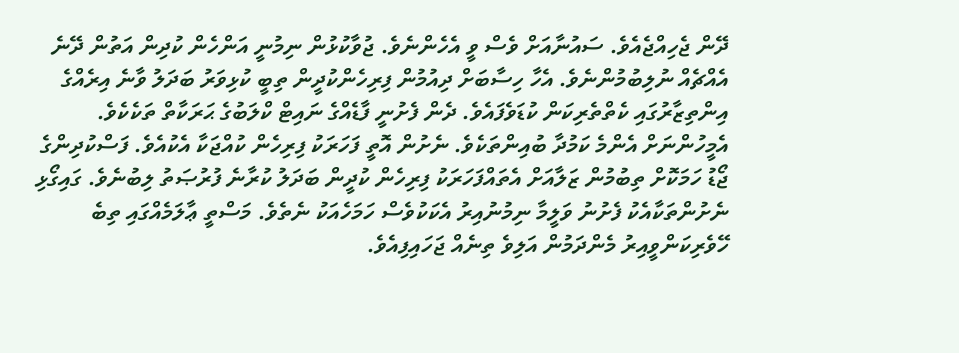ދޭން ޖެހިއްޖެއެވެ. ސައުނާއަށް ވެސް ވީ އެހެންނެވެ. ޖުވާކުޅުން ނިމުނީ އަންހެން ކުދިން އަތުން ދޭނެ އެއްޗެއް ނުލިބުމުންނެވެ. އެހާ ހިސާބަށް ދިއުމުން ފިރިހެންކުދީން ތިބީ ކުޅިވަރު ބަދަލު ވާނެ އިރެއްގެ އިންތިޒާރުގައި ކެތްތެރިކަން ކުޑަވެފައެވެ. ދެން ފެށުނީ ފާޑެއްގެ ނައިޓް ކްލަބުގެ ޙަރަކާތް ތަކެކެވެ. އެމީހުންނަށް އެންމެ ކަމުދާ ބުއިންތަކެވެ. ނެށުން އޮތީ ފަހަރަކު ފިރިހެން ކުއްޖަކާ އެކުއެވެ. ފަސްކުދިންގެ ޖޯޑު ހަމަކޮށް ތިބުމުން ޒަލާއަށް އެތައްފަހަރަކު ފިރިހެން ކުދީން ބަދަލު ކުރާނެ ފުރުޞަތު ލިބުނެވެ. ގައިގޯޅި ނެށުންތަކާއެކު ފެށުނު ވަލީމާ ނިމުނުއިރު އެކަކުވެސް ހަމަހެއަކު ނެތެވެ. މަސްތީ ޢާލަމެއްގައި ތިބެ ހޭވެރިކަންވީއިރު މެންދަމުން އަލިވެ ތިނެއް ޖަހައިފިއެވެ.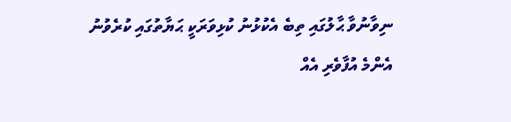ނިވާނުވާ ޙާލުގައި ތިބެ އެކުޅުނު ކުޅިވަރަކީ ޙަޔާތުގައި ކުރެވުނު އެންމެ އުފާވެރި އެއް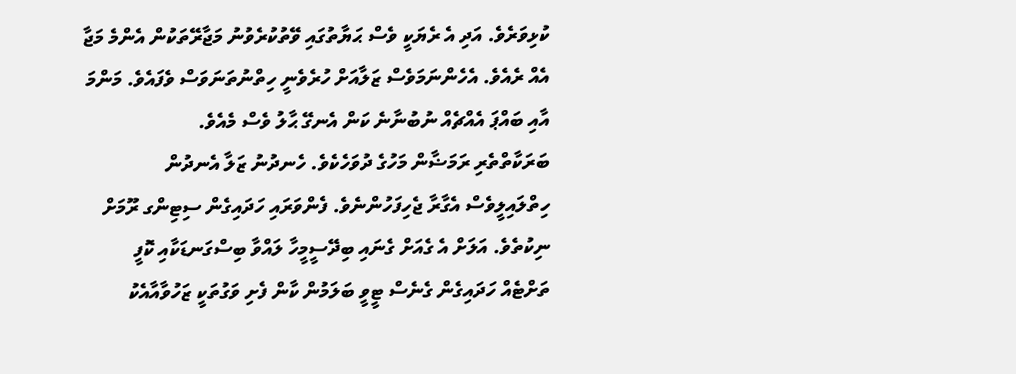ކުޅިވަރެވެ. އަދި އެ ރެޔަކީ ވެސް ޙަޔާތުގައި ވޭތުކުރެވުނު މަޖާރޭތަކުން އެންމެ މަޖާ އެއް ރެއެވެ. އެހެންނަމަވެސް ޒަލާއަށް ހުރެވެނީ ހިތްނުތަނަވަސް ވެފައެވެ. މަންމަ އާއި ބައްޕަ އެއްޗެއް ނުބުނާނެ ކަން އެނގޭ ޙާލު ވެސް މެއެވެ.
ބަރަކާތްތެރި ރަމަޟާން މަހުގެ ދުވަހެކެވެ. ހެނދުނު ޒަލާ އެނދުން ހިތްލައިލީވެސް އެގާރާ ޖެހިފަހުންނެވެ. ފެންވަރައި ހަދައިގެން ސިޓިންގ ރޫމަށް ނިކުތެވެ. އަލަށް އެ ގެއަށް ގެނައި ބިދޭސީމީހާ ލައްވާ ބިސްގަނޑަކާއި ކޮފީ ތަށްޓެއް ހަދައިގެން ގެނެސް ޓީވީ ބަލަމުން ކާން ފެށި ވަގުތަކީ ޒަހުވާއާއެކު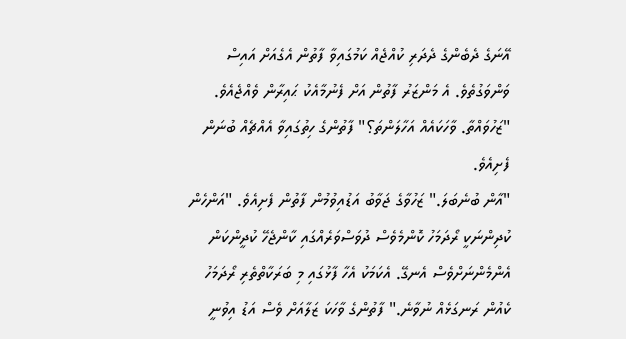އޭނަގެ ދެބެންގެ ދެދަރި ކުއްޖެއް ކަމުގައިވާ ފާތުން އެގެއަށް އައިސް ވަންވަގުތެވެ. އެ މަންޒަރު ފާތުން އަށް ފެނުމާއެކު ޙައިރާން ވެއްޖެއެވެ.
"ޒަހުވައްތާ. ވާހަކައެއް އަހާލަންތަ؟" ފާތުންގެ ހިތުގައިވާ އެއްޗެއް ބުނަން ފެށިއެވެ.
"އާން ބުނެބަލަ." ޒަހުވާގެ ޖަވާބު އަޑުއިވުމުން ފާތުން ފެށިއެވެ. "އަންހެން ކުދިންނަކީ ރޯދަމަހު ކޮންމެވެސް ދުވަސްވަރެއްގައި ކާންޖެހޭ ކުދީންކަން އެންމެންނަށްވެސް އެނގޭ. އެކަމަކު އެހާ ފާޅުގައި މި ބަރަކާތްތެރި ރޯދަމަހު ކެއުން ރަނގަޅެއް ނުވާނެ." ފާތުންގެ ވާހަކަ ޒަލާއަށް ވެސް އަޑު އިވުނީ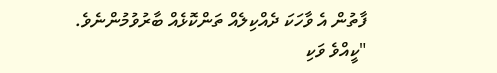ފާތުން އެ ވާހަކަ ދެއްކިލެއް ތަންކޮޅެއް ބާރުވުމުންނެވެ.
"ކީއްވެ ވަކި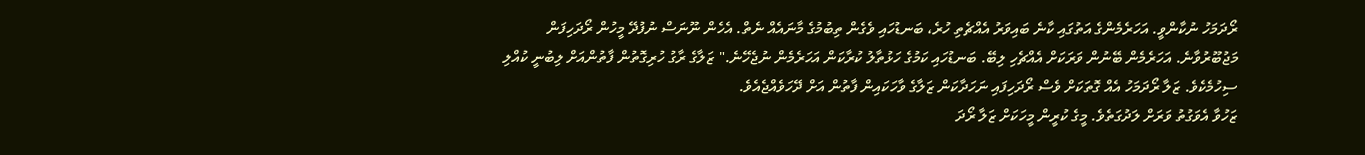ރޯދަމަހު ނުކާންވީ. އަހަރެމެންގެ އަތުގައި ކާނެ ބައިވަރު އެއްޗެތި ހުރެ، ބަނޑުހައި ވެގެން ތިބުމުގެ މާނައެއް ނެތް. އެހެން ނޫނަސް ނުފުދޭ މީހުން ރޯދަހިފަން މަޖުބޫރުވާނެ. އަހަރެމެން ބޭނުން ވަރަކަށް އެއްޗެހި ލިބޭ. ބަނޑުހައި ކަމުގެ ހަޅުތާލު ކުރާކަން އަހަރެމެން ނުޖެހޭނެ." ޒަލާގެ ރާގު ހުރިގޮތުން ފާތުންއަށް ލިބުނީ ކުއްލި ސިހުމެކެވެ. ޒަލާ ރޯދަމަހު އެއް ގޮތަކަށް ވެސް ރޯދަހިފައި ނަހަދާކަން ޒަލާގެ ވާހަކައިން ފާތުން އަށް ދޭހަވެއްޖެއެވެ.
ޒަހުވާ އެވަގުތު ވަރަށް ލަދުގަތެވެ. މީގެ ކުރީން މީހަކަށް ޒަލާ ރޯދަ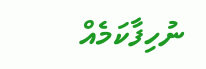ނުހިފާކަމެއް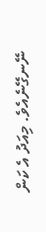ނޭނގޭނެއެވެ. މިއަދު އެ ކަން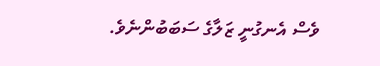ވެސް އެނގުނީ ޒަލާގެ ސަބަބުންނެވެ.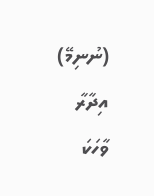(ނުނިމޭ)
އިދާރާ
ވާހަކަ